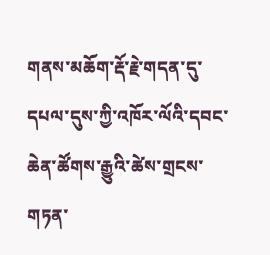གནས་མཆོག་རྡོ་རྗེ་གདན་དུ་དཔལ་དུས་ཀྱི་འཁོར་ལོའི་དབང་ཆེན་ཚོགས་རྒྱུའི་ཚེས་གྲངས་གཏན་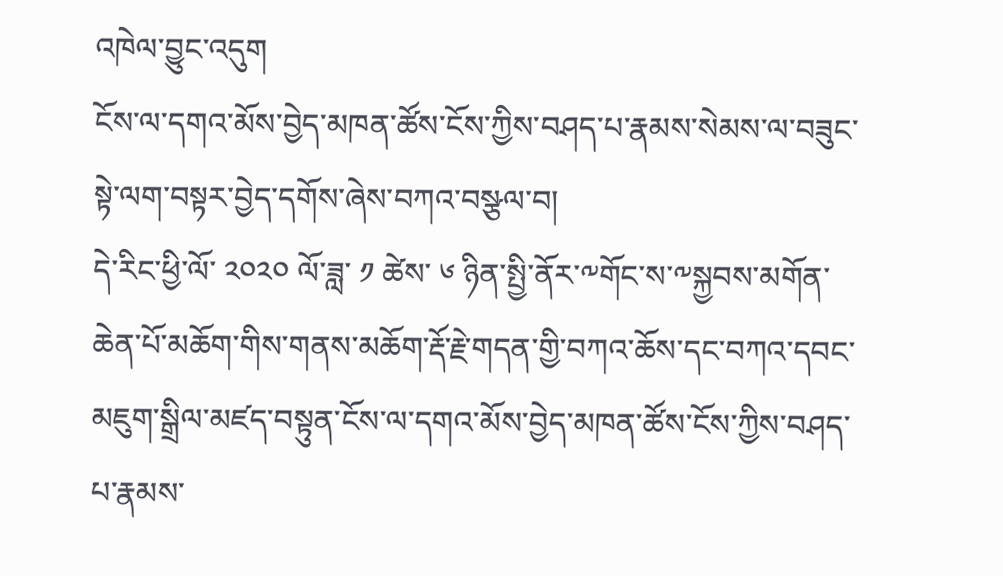འཁེལ་བྱུང་འདུག
ངོས་ལ་དགའ་མོས་བྱེད་མཁན་ཚོས་ངོས་ཀྱིས་བཤད་པ་རྣམས་སེམས་ལ་བཟུང་སྟེ་ལག་བསྟར་བྱེད་དགོས་ཞེས་བཀའ་བསྩལ་བ།
དེ་རིང་ཕྱི་ལོ་ ༢༠༢༠ ལོ་ཟླ་ ༡ ཚེས་ ༦ ཉིན་སྤྱི་ནོར་༸གོང་ས་༸སྐྱབས་མགོན་ཆེན་པོ་མཆོག་གིས་གནས་མཆོག་རྡོ་རྗེ་གདན་གྱི་བཀའ་ཆོས་དང་བཀའ་དབང་མཇུག་སྒྲིལ་མཛད་བསྟུན་ངོས་ལ་དགའ་མོས་བྱེད་མཁན་ཚོས་ངོས་ཀྱིས་བཤད་པ་རྣམས་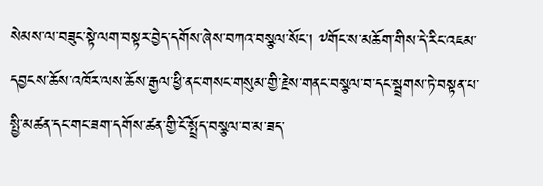སེམས་ལ་བཟུང་སྟེ་ལག་བསྟར་བྱེད་དགོས་ཞེས་བཀའ་བསྩལ་སོང་། ༸གོང་ས་མཆོག་གིས་དེ་རིང་འཇམ་དབྱངས་ཆོས་འཁོར་ལས་ཆོས་རྒྱལ་ཕྱི་ནང་གསང་གསུམ་གྱི་རྗེས་གནང་བསྩལ་བ་དང་སྦྲགས་ཏེ་བསྟན་པ་སྤྱི་མཚན་དང་གང་ཟག་དགོས་ཚན་གྱི་ངོ་སྤྲོད་བསྩལ་བ་མ་ཟད་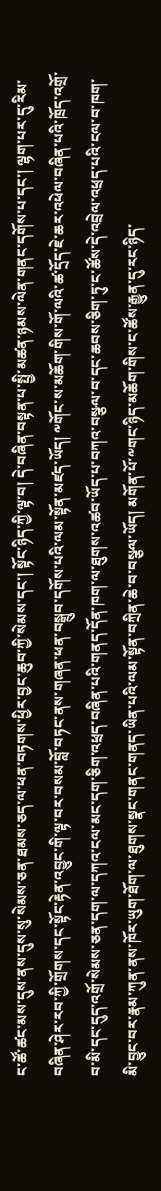ང་ཚོ་ཚང་མས་དུས་ནས་དུས་སུ་སེམས་ཅན་ཐམས་ཅད་ལ་ཕན་བཏགས་ཕྱིར་བྱང་ཆུབ་ཀྱི་སེམས་དང་། སྟོང་ཉིད་ཀྱི་ལྟ་བ། དེ་བཞིན་བསྟན་པ་སྤྱི་མཚན་ཉམས་ལེན་གནང་དགོས་པ་དང་། ལྷག་པར་དུ་རིམ་བཞིན་ཤེར་རབ་ཀྱི་གྲོགས་དང་སྟོང་རྟེན་འབྱུང་གི་ལྟ་བར་བསམ་བློ་བཏང་ནས་གཞན་ཕན་བསྒྲུབ་དགོས་པའི་ལམ་སྟོན་མཛད་ཡོད། ༸གོང་ས་མཆོག་གིས་གོ་ལའི་ཚ་དྲོད་ཇེ་ཆར་འཕེལ་བཞིན་པའི་ཁྲོད་འགྲོ་བ་མི་དང་དུད་འགྲོ་སེམས་ཅན་དག་ལ་དཀའ་ངལ་མང་དག་ཅིག་འཕྲད་བཞིན་པའི་གནད་དོན་ཁག་ལ་ཐུགས་འཚབ་ཡོད་པ་བཀའ་བསྩལ་བ་དང་ཆབས་ཅིག་ཏུ་ང་ཚོས་དེ་འབྲེལ་འཕྲད་པའི་ངལ་བ་ཁག་མི་བྱུང་བར་རྣམ་ཀུན་ནས་ཁོར་ཡུག་ཐོག་ལ་ཐུགས་སྣང་གནང་གནད་ཡིན་པའི་ལམ་སྟོན་བཀྲིན་ཆེ་བ་བསྩལ་ཡོད། མགོན་པོ་༸གང་ཉིད་མཆོག་གིས་ང་ཚོས་རྒྱུན་དུ་རང་ཉིད་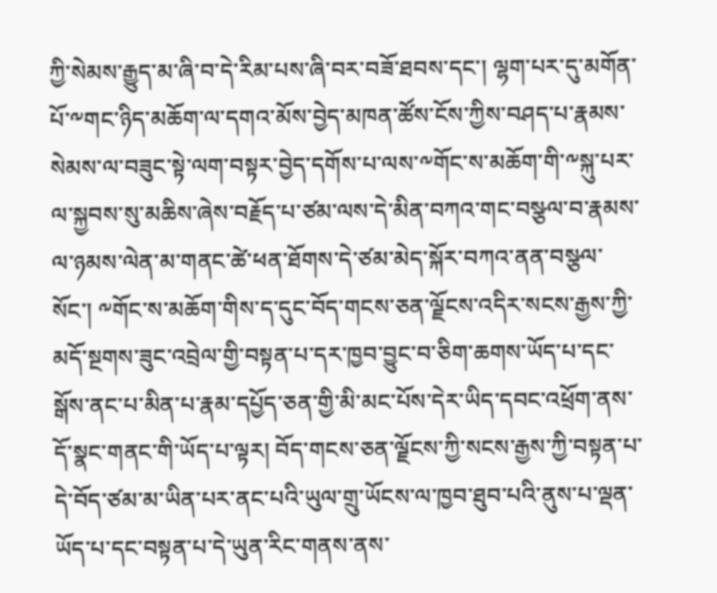ཀྱི་སེམས་རྒྱུད་མ་ཞི་བ་དེ་རིམ་པས་ཞི་བར་བཟོ་ཐབས་དང་། ལྷག་པར་དུ་མགོན་པོ་༸གང་ཉིད་མཆོག་ལ་དགའ་མོས་བྱེད་མཁན་ཚོས་ངོས་ཀྱིས་བཤད་པ་རྣམས་སེམས་ལ་བཟུང་སྟེ་ལག་བསྟར་བྱེད་དགོས་པ་ལས་༸གོང་ས་མཆོག་གི་༸སྐུ་པར་ལ་སྐྱབས་སུ་མཆིས་ཞེས་བརྗོད་པ་ཙམ་ལས་དེ་མིན་བཀའ་གང་བསྩལ་བ་རྣམས་ལ་ཉམས་ལེན་མ་གནང་ཚེ་ཕན་ཐོགས་དེ་ཙམ་མེད་སྐོར་བཀའ་ནན་བསྩལ་སོང་། ༸གོང་ས་མཆོག་གིས་ད་དུང་བོད་གངས་ཅན་ལྗོངས་འདིར་སངས་རྒྱས་ཀྱི་མདོ་སྔགས་ཟུང་འབྲེལ་གྱི་བསྟན་པ་དར་ཁྱབ་བྱུང་བ་ཅིག་ཆགས་ཡོད་པ་དང་སྒོས་ནང་པ་མིན་པ་རྣམ་དཔྱོད་ཅན་གྱི་མི་མང་པོས་དེར་ཡིད་དབང་འཕྲོག་ནས་དོ་སྣང་གནང་གི་ཡོད་པ་ལྟར། བོད་གངས་ཅན་ལྗོངས་ཀྱི་སངས་རྒྱས་ཀྱི་བསྟན་པ་དེ་བོད་ཙམ་མ་ཡིན་པར་ནང་པའི་ཡུལ་གྲུ་ཡོངས་ལ་ཁྱབ་ཐུབ་པའི་ནུས་པ་ལྡན་ཡོད་པ་དང་བསྟན་པ་དེ་ཡུན་རིང་གནས་ནས་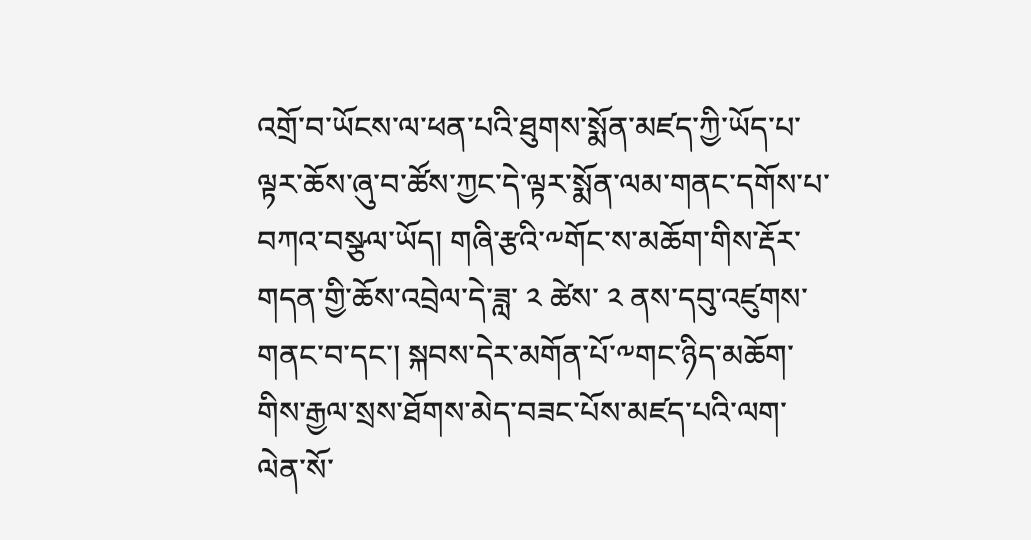འགྲོ་བ་ཡོངས་ལ་ཕན་པའི་ཐུགས་སྨོན་མཛད་ཀྱི་ཡོད་པ་ལྟར་ཆོས་ཞུ་བ་ཚོས་ཀྱང་དེ་ལྟར་སྨོན་ལམ་གནང་དགོས་པ་བཀའ་བསྩལ་ཡོད། གཞི་རྩའི་༸གོང་ས་མཆོག་གིས་རྡོར་གདན་གྱི་ཆོས་འབྲེལ་དེ་ཟླ་ ༢ ཚེས་ ༢ ནས་དབུ་འཛུགས་གནང་བ་དང་། སྐབས་དེར་མགོན་པོ་༸གང་ཉིད་མཆོག་གིས་རྒྱལ་སྲས་ཐོགས་མེད་བཟང་པོས་མཛད་པའི་ལག་ལེན་སོ་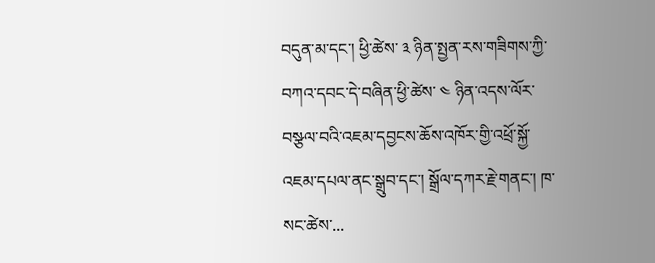བདུན་མ་དང་། ཕྱི་ཚེས་ ༣ ཉིན་སྤྱན་རས་གཟིགས་ཀྱི་བཀའ་དབང་དེ་བཞིན་ཕྱི་ཚེས་ ༤ ཉིན་འདས་ལོར་བསྩལ་བའི་འཇམ་དབྱངས་ཆོས་འཁོར་གྱི་འཕྲོ་སྐྱོ་འཇམ་དཔལ་ནང་སྒྲུབ་དང་། སྒྲོལ་དཀར་རྗེ་གནང་། ཁ་སང་ཚེས་...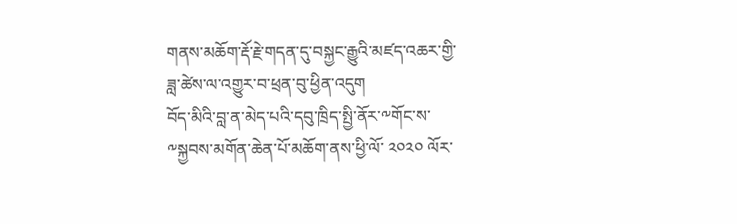གནས་མཆོག་རྡོ་རྗེ་གདན་དུ་བསྐྱང་རྒྱུའི་མཛད་འཆར་གྱི་ཟླ་ཚེས་ལ་འགྱུར་བ་ཕྲན་བུ་ཕྱིན་འདུག
བོད་མིའི་བླ་ན་མེད་པའི་དབུ་ཁྲིད་སྤྱི་ནོར་༸གོང་ས་༸སྐྱབས་མགོན་ཆེན་པོ་མཆོག་ནས་ཕྱི་ལོ་ ༢༠༢༠ ལོར་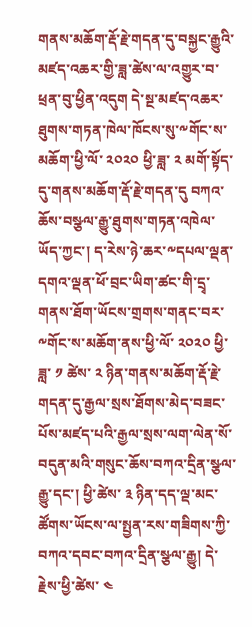གནས་མཆོག་རྡོ་རྗེ་གདན་དུ་བསྐྱང་རྒྱུའི་མཛད་འཆར་གྱི་ཟླ་ཚེས་ལ་འགྱུར་བ་ཕྲན་བུ་ཕྱིན་འདུག དེ་སྔ་མཛད་འཆར་ཐུགས་གཏན་ཁེལ་ཁོངས་སུ་༸གོང་ས་མཆོག་ཕྱི་ལོ་ ༢༠༢༠ ཕྱི་ཟླ་ ༢ མགོ་སྟོད་དུ་གནས་མཆོག་རྡོ་རྗེ་གདན་དུ བཀའ་ཆོས་བསྩལ་རྒྱུ་ཐུགས་གཏན་འཁེལ་ཡོད་ཀྱང་། ད་རེས་ཉེ་ཆར་༸དཔལ་ལྡན་དགའ་ལྡན་ཕོ་བྲང་ཡིག་ཚང་གི་དྲྭ་གནས་ཐོག་ཡོངས་གྲགས་གནང་བར་༸གོང་ས་མཆོག་ནས་ཕྱི་ལོ་ ༢༠༢༠ ཕྱི་ཟླ་ ༡ ཚེས་ ༢ ཉིན་གནས་མཆོག་རྡོ་རྗེ་གདན་དུ་རྒྱལ་སྲས་ཐོགས་མེད་བཟང་པོས་མཛད་པའི་རྒྱལ་སྲས་ལག་ལེན་སོ་བདུན་མའི་གསུང་ཆོས་བཀའ་དྲིན་སྩལ་རྒྱུ་དང་། ཕྱི་ཚེས་ ༣ ཉིན་དད་ལྡ་མང་ཚོགས་ཡོངས་ལ་སྤྱན་རས་གཟིགས་ཀྱི་བཀའ་དབང་བཀའ་དྲིན་སྩལ་རྒྱུ། དེ་རྗེས་ཕྱི་ཚེས་ ༤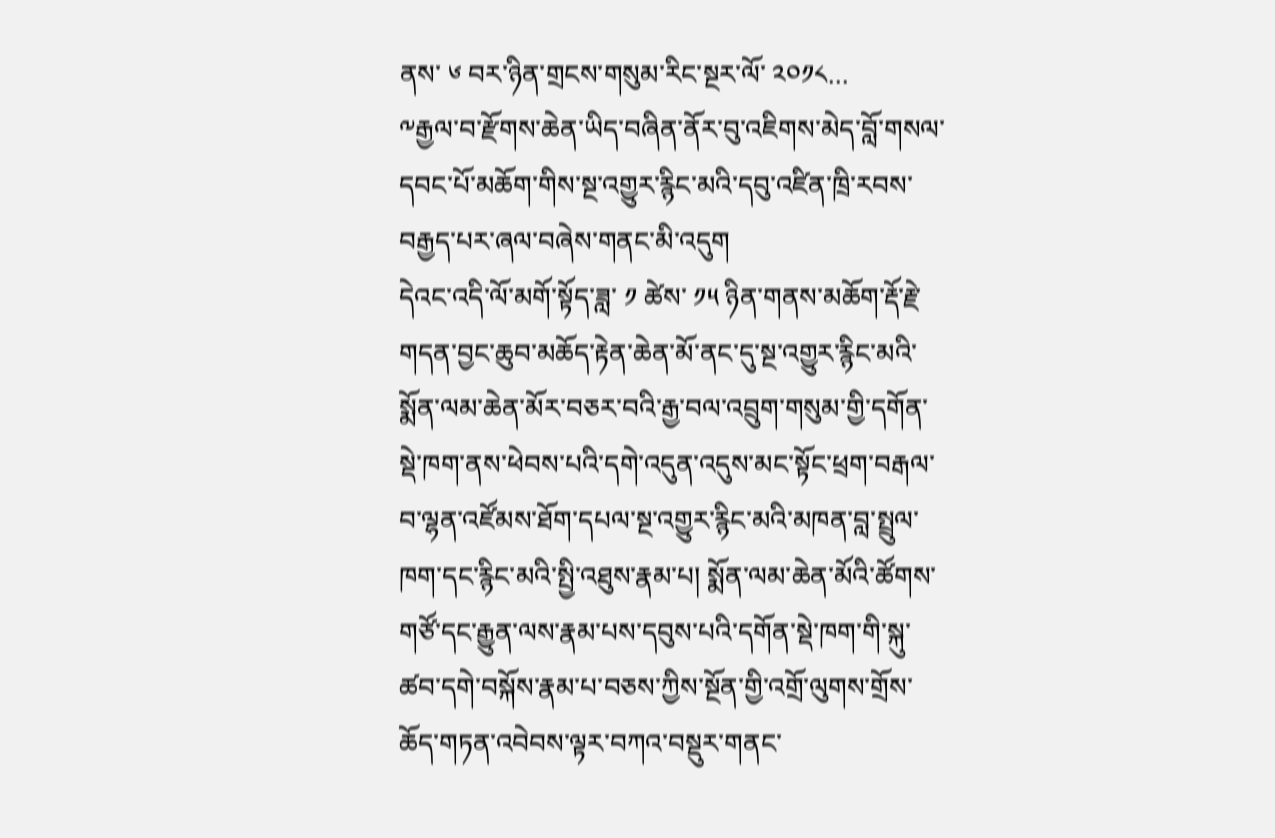ནས་ ༦ བར་ཉིན་གྲངས་གསུམ་རིང་སྔར་ལོ་ ༢༠༡༨...
༸རྒྱལ་བ་རྫོགས་ཆེན་ཡིད་བཞིན་ནོར་བུ་འཇིགས་མེད་བློ་གསལ་དབང་པོ་མཆོག་གིས་སྔ་འགྱུར་རྙིང་མའི་དབུ་འཛིན་ཁྲི་རབས་བརྒྱད་པར་ཞལ་བཞེས་གནང་མི་འདུག
དེའང་འདི་ལོ་མགོ་སྟོད་ཟླ་ ༡ ཚེས་ ༡༥ ཉིན་གནས་མཆོག་རྡོ་རྗེ་གདན་བྱང་ཆུབ་མཆོད་རྟེན་ཆེན་མོ་ནང་དུ་སྔ་འགྱུར་རྙིང་མའི་སྨོན་ལམ་ཆེན་མོར་བཅར་བའི་རྒྱ་བལ་འབྲུག་གསུམ་གྱི་དགོན་སྡེ་ཁག་ནས་ཕེབས་པའི་དགེ་འདུན་འདུས་མང་སྟོང་ཕྲག་བརྒལ་བ་ལྷན་འཛོམས་ཐོག་དཔལ་སྔ་འགྱུར་རྙིང་མའི་མཁན་བླ་སྤྲུལ་ཁག་དང་རྙིང་མའི་སྤྱི་འཐུས་རྣམ་པ། སྨོན་ལམ་ཆེན་མོའི་ཚོགས་གཙོ་དང་རྒྱུན་ལས་རྣམ་པས་དབུས་པའི་དགོན་སྡེ་ཁག་གི་སྐུ་ཚབ་དགེ་བསྐོས་རྣམ་པ་བཅས་ཀྱིས་སྔོན་གྱི་འགྲོ་ལུགས་གྲོས་ཆོད་གཏན་འབེབས་ལྟར་བཀའ་བསྡུར་གནང་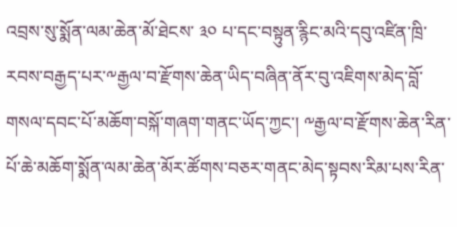འབྲས་སུ་སྨོན་ལམ་ཆེན་མོ་ཐེངས་ ༣༠ པ་དང་བསྟུན་རྙིང་མའི་དབུ་འཛིན་ཁྲི་རབས་བརྒྱད་པར་༸རྒྱལ་བ་རྫོགས་ཆེན་ཡིད་བཞིན་ནོར་བུ་འཇིགས་མེད་བློ་གསལ་དབང་པོ་མཆོག་བསྐོ་གཞག་གནང་ཡོད་ཀྱང་། ༸རྒྱལ་བ་རྫོགས་ཆེན་རིན་པོ་ཆེ་མཆོག་སྨོན་ལམ་ཆེན་མོར་ཚོགས་བཅར་གནང་མེད་སྟབས་རིམ་པས་རིན་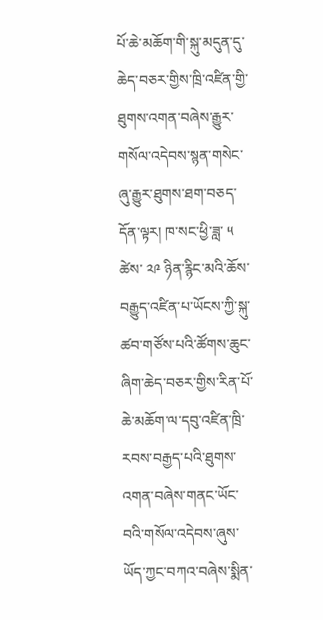པོ་ཆེ་མཆོག་གི་སྐུ་མདུན་དུ་ཆེད་བཅར་གྱིས་ཁྲི་འཛིན་གྱི་ཐུགས་འགན་བཞེས་རྒྱུར་གསོལ་འདེབས་སྙན་གསེང་ཞུ་རྒྱུར་ཐུགས་ཐག་བཅད་དོན་ལྟར། ཁ་སང་ཕྱི་ཟླ་ ༥ ཚེས་ ༢༩ ཉིན་རྙིང་མའི་ཆོས་བརྒྱུད་འཛིན་པ་ཡོངས་ཀྱི་སྐུ་ཚབ་གཙོས་པའི་ཚོགས་ཆུང་ཞིག་ཆེད་བཅར་གྱིས་རིན་པོ་ཆེ་མཆོག་ལ་དབུ་འཛིན་ཁྲི་རབས་བརྒྱད་པའི་ཐུགས་འགན་བཞེས་གནང་ཡོང་བའི་གསོལ་འདེབས་ཞུས་ཡོད་ཀྱང་བཀའ་བཞེས་སྨིན་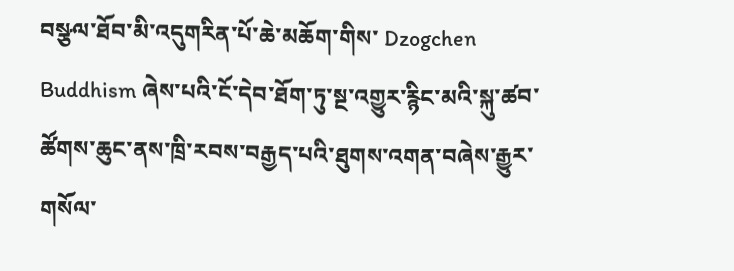བསྩལ་ཐོབ་མི་འདུགརིན་པོ་ཆེ་མཆོག་གིས་ Dzogchen Buddhism ཞེས་པའི་ངོ་དེབ་ཐོག་ཏུ་སྔ་འགྱུར་རྙིང་མའི་སྐུ་ཚབ་ཚོགས་ཆུང་ནས་ཁྲི་རབས་བརྒྱད་པའི་ཐུགས་འགན་བཞེས་རྒྱུར་གསོལ་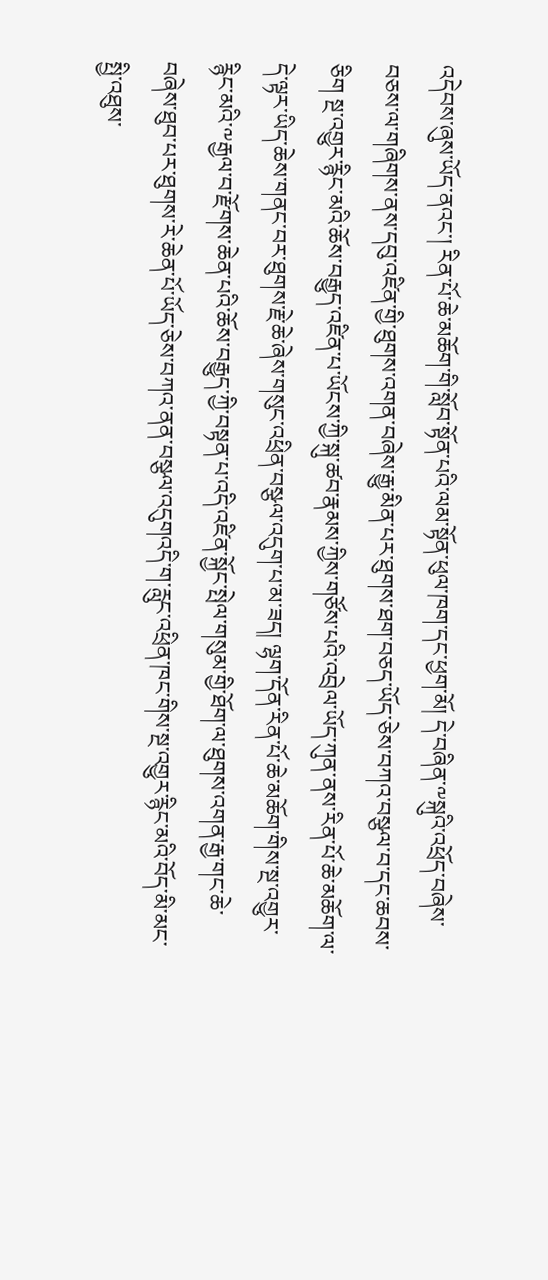འདེབས་ཞུས་ཡོད་ནའང་། རིན་པོ་ཆེ་མཆོག་གི་སློབ་སྟོན་པའི་ལམ་སྟོན་ཕུལ་ཁག་དང་ཕྱག་མོ། དེ་བཞིན་༸སྐུའི་འཕྲོད་བཞེས་བཅས་ལ་གཞིགས་ནས་དབུ་འཛིན་གྱི་ཐུགས་འགན་བཞེས་རྒྱུ་མིན་པར་ཐུགས་ཐག་བཅད་ཡོད་ཅེས་བཀའ་བསྩལ་བ་དང་ཆབས་ཅིག སྔ་འགྱུར་རྙིང་མའི་ཆོས་བརྒྱུད་འཛིན་པ་ཡོངས་ཀྱི་སྐུ་ཚབ་རྣམས་ཀྱིས་གཙོས་པའི་འབྲེལ་ཡོད་ཀུན་ནས་རིན་པོ་ཆེ་མཆོག་ལ་དེ་ལྟར་ཡིད་ཆེས་གནང་བར་ཐུགས་རྗེ་ཆེ་ཞེས་གསུང་འཕྲིན་བསྩལ་འདུག་པ་མ་ཟད། ལྷག་དོན་རིན་པོ་ཆེ་མཆོག་གིས་སྔ་འགྱུར་རྙིང་མའི་༸རྒྱལ་བ་རྫོགས་ཆེན་པའི་ཆོས་བརྒྱུད་ཀྱི་བསྟན་པ་འདི་འཛིན་སྐྱོང་སྤེལ་གསུམ་གྱི་ཐོག་ལ་ཐུགས་འགན་རྒྱ་གང་ཆེ་བཞེས་ཐུབ་པར་ཐུགས་རེ་ཆེན་པོ་ཡོད་ཅེས་བཀའ་ནན་བསྩལ་འདུགའདི་ག་རླུང་འཕྲིན་ཁང་གིས་སྔ་འགྱུར་རྙིང་མའི་བོད་མི་མང་སྤྱི་འཐུས་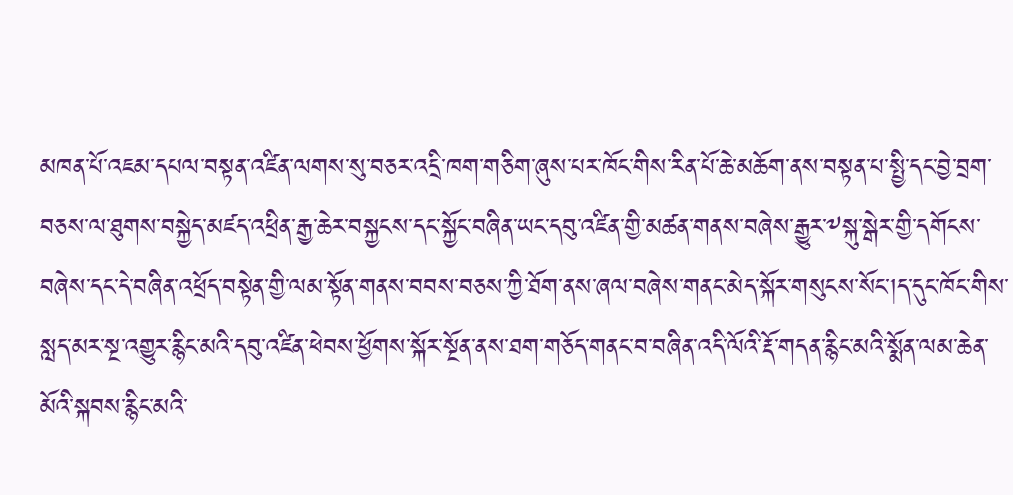མཁན་པོ་འཇམ་དཔལ་བསྟན་འཛིན་ལགས་སུ་བཅར་འདྲི་ཁག་གཅིག་ཞུས་པར་ཁོང་གིས་རིན་པོ་ཆེ་མཆོག་ནས་བསྟན་པ་སྤྱི་དང་བྱེ་བྲག་བཅས་ལ་ཐུགས་བསྐྱེད་མཛད་འཕྲིན་རྒྱ་ཆེར་བསྐྱངས་དང་སྐྱོང་བཞིན་ཡང་དབུ་འཛིན་གྱི་མཚན་གནས་བཞེས་རྒྱུར་༸སྐུ་སྒེར་གྱི་དགོངས་བཞེས་དང་དེ་བཞིན་འཕྲོད་བསྟེན་གྱི་ལམ་སྟོན་གནས་བབས་བཅས་ཀྱི་ཐོག་ནས་ཞལ་བཞེས་གནང་མེད་སྐོར་གསུངས་སོང་།ད་དུང་ཁོང་གིས་སླད་མར་སྔ་འགྱུར་རྙིང་མའི་དབུ་འཛིན་ཕེབས་ཕྱོགས་སྐོར་སྔོན་ནས་ཐག་གཅོད་གནང་བ་བཞིན་འདི་ལོའི་རྡོ་གདན་རྙིང་མའི་སྨོན་ལམ་ཆེན་མོའི་སྐབས་རྙིང་མའི་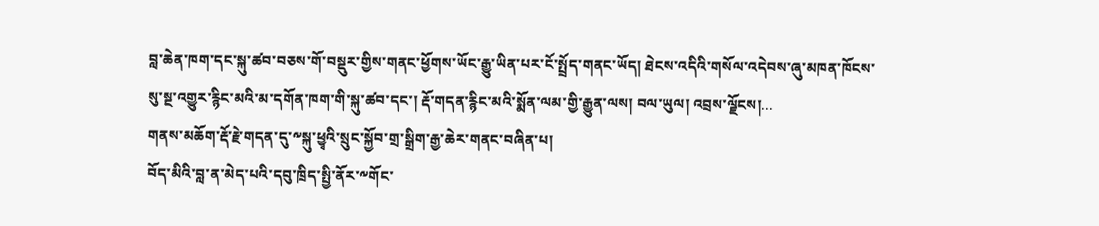བླ་ཆེན་ཁག་དང་སྐུ་ཚབ་བཅས་གོ་བསྡུར་གྱིས་གནང་ཕྱོགས་ཡོང་རྒྱུ་ཡིན་པར་ངོ་སྤྲོད་གནང་ཡོད། ཐེངས་འདིའི་གསོལ་འདེབས་ཞུ་མཁན་ཁོངས་སུ་སྔ་འགྱུར་རྙིང་མའི་མ་དགོན་ཁག་གི་སྐུ་ཚབ་དང་། རྡོ་གདན་རྙིང་མའི་སྨོན་ལམ་གྱི་རྒྱུན་ལས། བལ་ཡུལ། འབྲས་ལྗོངས།...
གནས་མཆོག་རྡོ་རྗེ་གདན་དུ་༸སྐུ་ཕྱྭའི་སྲུང་སྐྱོབ་གྲ་སྒྲིག་རྒྱ་ཆེར་གནང་བཞིན་པ།
བོད་མིའི་བླ་ན་མེད་པའི་དབུ་ཁྲིད་སྤྱི་ནོར་༸གོང་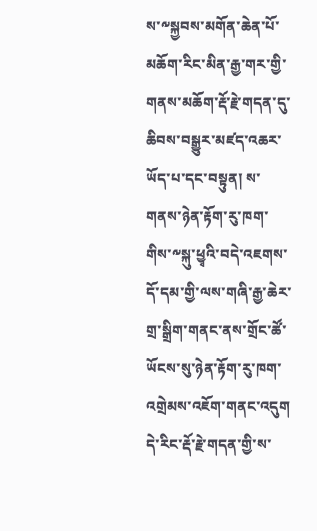ས་༸སྐྱབས་མགོན་ཆེན་པོ་མཆོག་རིང་མིན་རྒྱ་གར་གྱི་གནས་མཆོག་རྡོ་རྗེ་གདན་དུ་ཆིབས་བསྒྱུར་མཛད་འཆར་ཡོད་པ་དང་བསྟུན། ས་གནས་ཉེན་རྟོག་རུ་ཁག་གིས་༸སྐུ་ཕྱྭའི་བདེ་འཇགས་དོ་དམ་གྱི་ལས་གཞི་རྒྱ་ཆེར་གྲ་སྒྲིག་གནང་ནས་གྲོང་ཚོ་ཡོངས་སུ་ཉེན་རྟོག་རུ་ཁག་འགྲེམས་འཇོག་གནང་འདུག དེ་རིང་རྡོ་རྗེ་གདན་གྱི་ས་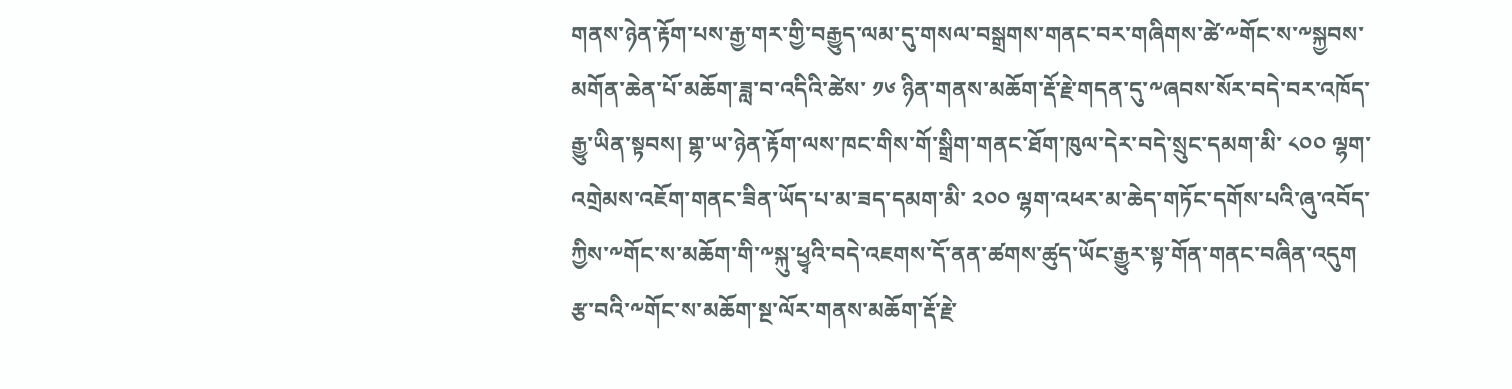གནས་ཉེན་རྟོག་པས་རྒྱ་གར་གྱི་བརྒྱུད་ལམ་དུ་གསལ་བསྒྲགས་གནང་བར་གཞིགས་ཚེ་༸གོང་ས་༸སྐྱབས་མགོན་ཆེན་པོ་མཆོག་ཟླ་བ་འདིའི་ཚེས་ ༡༦ ཉིན་གནས་མཆོག་རྡོ་རྗེ་གདན་དུ་༸ཞབས་སོར་བདེ་བར་འཁོད་རྒྱུ་ཡིན་སྟབས། གྷ་ཡ་ཉེན་རྟོག་ལས་ཁང་གིས་གོ་སྒྲིག་གནང་ཐོག་ཁུལ་དེར་བདེ་སྲུང་དམག་མི་ ༨༠༠ ལྷག་འགྲེམས་འཇོག་གནང་ཟིན་ཡོད་པ་མ་ཟད་དམག་མི་ ༢༠༠ ལྷག་འཕར་མ་ཆེད་གཏོང་དགོས་པའི་ཞུ་འབོད་ཀྱིས་༸གོང་ས་མཆོག་གི་༸སྐུ་ཕྱྭའི་བདེ་འཇགས་དོ་ནན་ཚགས་ཚུད་ཡོང་རྒྱུར་སྟ་གོན་གནང་བཞིན་འདུག རྩ་བའི་༸གོང་ས་མཆོག་སྔ་ལོར་གནས་མཆོག་རྡོ་རྗེ་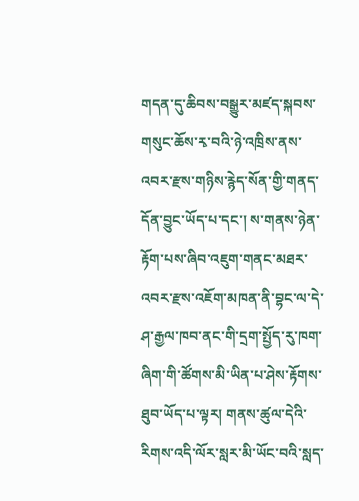གདན་དུ་ཆིབས་བསྒྱུར་མཛད་སྐབས་གསུང་ཆོས་རྭ་བའི་ཉེ་འཁྲིས་ནས་འབར་རྫས་གཉིས་རྙེད་སོན་གྱི་གནད་དོན་བྱུང་ཡོད་པ་དང་། ས་གནས་ཉེན་རྟོག་པས་ཞིབ་འཇུག་གནང་མཐར་འབར་རྫས་འཇོག་མཁན་ནི་བྷང་ལ་དེ་ཤ་རྒྱལ་ཁབ་ནང་གི་དྲག་སྤྱོད་རུ་ཁག་ཞིག་གི་ཚོགས་མི་ཡིན་པ་ཤེས་རྟོགས་ཐུབ་ཡོད་པ་ལྟར། གནས་ཚུལ་དེའི་རིགས་འདི་ལོར་སླར་མི་ཡོང་བའི་སླད་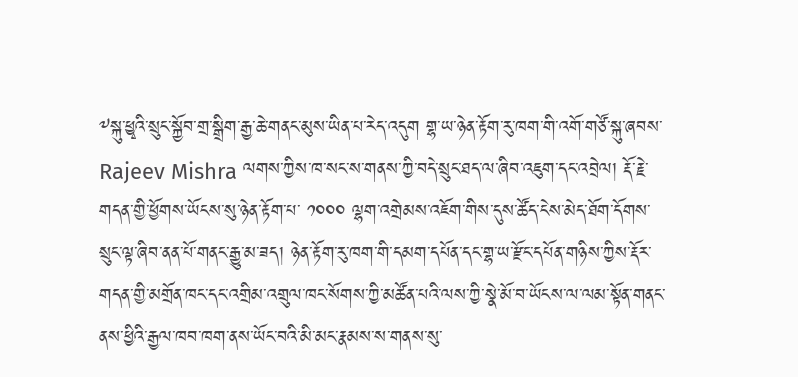༸སྐུ་ཕྱྭའི་སྲུང་སྐྱོབ་གྲ་སྒྲིག་རྒྱ་ཆེ་གནང་མུས་ཡིན་པ་རེད་འདུག གྷ་ཡ་ཉེན་རྟོག་རུ་ཁག་གི་འགོ་གཙོ་སྐུ་ཞབས་ Rajeev Mishra ལགས་ཀྱིས་ཁ་སང་ས་གནས་ཀྱི་བདེ་སྲུང་ཐད་ལ་ཞིབ་འཇུག་དང་འབྲེལ། རྡོ་རྗེ་གདན་གྱི་ཕྱོགས་ཡོངས་སུ་ཉེན་རྟོག་པ་ ༡༠༠༠ ལྷག་འགྲེམས་འཇོག་གིས་དུས་ཚོད་ངེས་མེད་ཐོག་དོགས་སྲུང་ལྟ་ཞིབ་ནན་པོ་གནང་རྒྱུ་མ་ཟད། ཉེན་རྟོག་རུ་ཁག་གི་དམག་དཔོན་དང་གྷ་ཡ་རྫོང་དཔོན་གཉིས་ཀྱིས་རྡོར་གདན་གྱི་མགྲོན་ཁང་དང་འགྲིམ་འགྲུལ་ཁང་སོགས་ཀྱི་མཚོན་པའི་ལས་ཀྱི་སྣེ་མོ་བ་ཡོངས་ལ་ལམ་སྟོན་གནང་ནས་ཕྱིའི་རྒྱལ་ཁབ་ཁག་ནས་ཡོང་བའི་མི་མང་རྣམས་ས་གནས་སུ་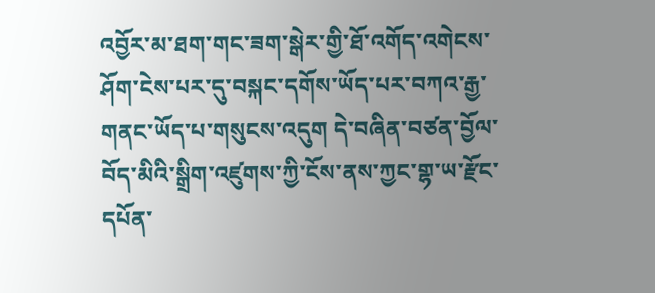འབྱོར་མ་ཐག་གང་ཟག་སྒེར་གྱི་ཐོ་འགོད་འགེངས་ཤོག་ངེས་པར་དུ་བསྐང་དགོས་ཡོད་པར་བཀའ་རྒྱ་གནང་ཡོད་པ་གསུངས་འདུག དེ་བཞིན་བཙན་བྱོལ་བོད་མིའི་སྒྲིག་འཛུགས་ཀྱི་ངོས་ནས་ཀྱང་གྷ་ཡ་རྫོང་དཔོན་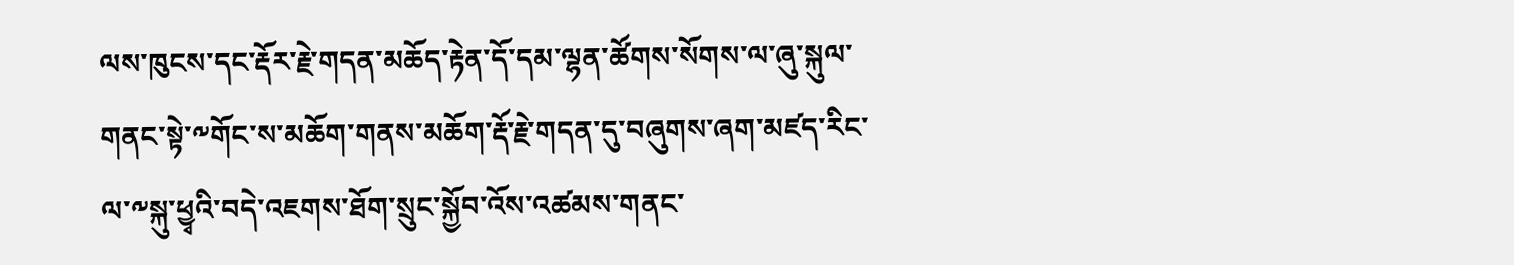ལས་ཁུངས་དང་རྡོར་རྗེ་གདན་མཆོད་རྟེན་དོ་དམ་ལྷན་ཚོགས་སོགས་ལ་ཞུ་སྐུལ་གནང་སྟེ་༸གོང་ས་མཆོག་གནས་མཆོག་རྡོ་རྗེ་གདན་དུ་བཞུགས་ཞག་མཛད་རིང་ལ་༸སྐུ་ཕྱྭའི་བདེ་འཇགས་ཐོག་སྲུང་སྐྱོབ་འོས་འཚམས་གནང་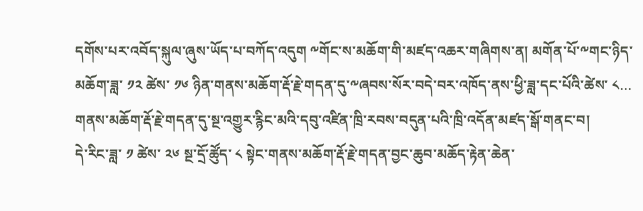དགོས་པར་འབོད་སྐུལ་ཞུས་ཡོད་པ་བཀོད་འདུག ༸གོང་ས་མཆོག་གི་མཛད་འཆར་གཞིགས་ན། མགོན་པོ་༸གང་ཉིད་མཆོག་ཟླ་ ༡༢ ཚེས་ ༡༦ ཉིན་གནས་མཆོག་རྡོ་རྗེ་གདན་དུ་༸ཞབས་སོར་བདེ་བར་འཁོད་ནས་ཕྱི་ཟླ་དང་པོའི་ཚེས་ ༨...
གནས་མཆོག་རྡོ་རྗེ་གདན་དུ་སྔ་འགྱུར་རྙིང་མའི་དབུ་འཛིན་ཁྲི་རབས་བདུན་པའི་ཁྲི་འདོན་མཛད་སྒོ་གནང་བ།
དེ་རིང་ཟླ་ ༡ ཚེས་ ༢༦ སྔ་དྲོ་ཚོུད་ ༨ སྟེང་གནས་མཆོག་རྡོ་རྗེ་གདན་བྱང་ཆུབ་མཆོད་རྟེན་ཆེན་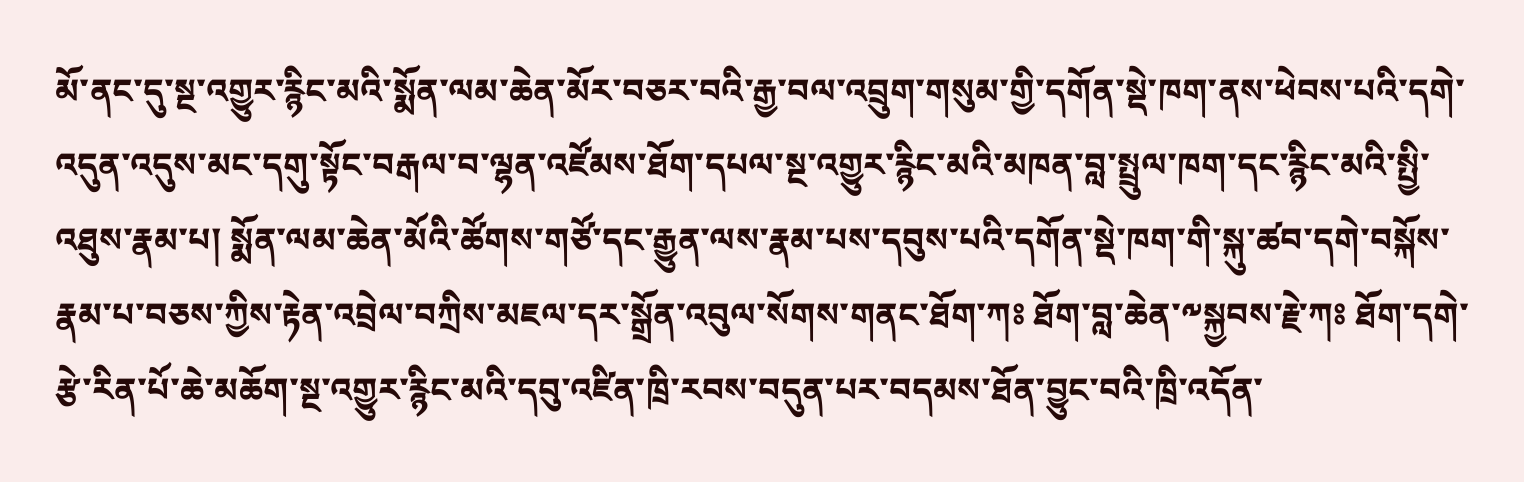མོ་ནང་དུ་སྔ་འགྱུར་རྙིང་མའི་སྨོན་ལམ་ཆེན་མོར་བཅར་བའི་རྒྱ་བལ་འབྲུག་གསུམ་གྱི་དགོན་སྡེ་ཁག་ནས་ཕེབས་པའི་དགེ་འདུན་འདུས་མང་དགུ་སྟོང་བརྒལ་བ་ལྷན་འཛོམས་ཐོག་དཔལ་སྔ་འགྱུར་རྙིང་མའི་མཁན་བླ་སྤྲུལ་ཁག་དང་རྙིང་མའི་སྤྱི་འཐུས་རྣམ་པ། སྨོན་ལམ་ཆེན་མོའི་ཚོགས་གཙོ་དང་རྒྱུན་ལས་རྣམ་པས་དབུས་པའི་དགོན་སྡེ་ཁག་གི་སྐུ་ཚབ་དགེ་བསྐོས་རྣམ་པ་བཅས་ཀྱིས་རྟེན་འབྲེལ་བཀྲིས་མཇལ་དར་སྒྲོན་འབུལ་སོགས་གནང་ཐོག་ཀཿ ཐོག་བླ་ཆེན་༸སྐྱབས་རྗེ་ཀཿ ཐོག་དགེ་རྩེ་རིན་པོ་ཆེ་མཆོག་སྔ་འགྱུར་རྙིང་མའི་དབུ་འཛིན་ཁྲི་རབས་བདུན་པར་བདམས་ཐོན་བྱུང་བའི་ཁྲི་འདོན་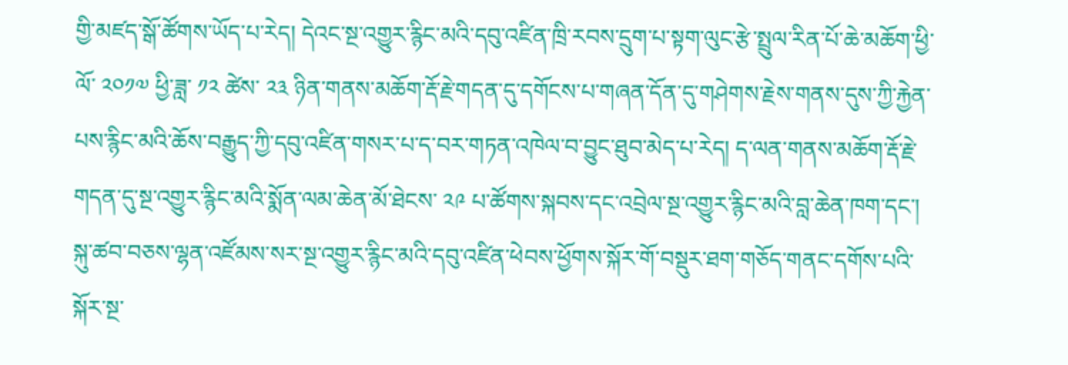གྱི་མཛད་སྒོ་ཚོགས་ཡོད་པ་རེད། དེའང་སྔ་འགྱུར་རྙིང་མའི་དབུ་འཛིན་ཁྲི་རབས་དྲུག་པ་སྟག་ལུང་རྩེ་སྤྲུལ་རིན་པོ་ཆེ་མཆོག་ཕྱི་ལོ་ ༢༠༡༧ ཕྱི་ཟླ་ ༡༢ ཚེས་ ༢༣ ཉིན་གནས་མཆོག་རྡོ་རྗེ་གདན་དུ་དགོངས་པ་གཞན་དོན་དུ་གཤེགས་རྗེས་གནས་དུས་ཀྱི་རྐྱེན་པས་རྙིང་མའི་ཆོས་བརྒྱུད་ཀྱི་དབུ་འཛིན་གསར་པ་ད་བར་གཏན་འཁེལ་བ་བྱུང་ཐུབ་མེད་པ་རེད། ད་ལན་གནས་མཆོག་རྡོ་རྗེ་གདན་དུ་སྔ་འགྱུར་རྙིང་མའི་སྨོན་ལམ་ཆེན་མོ་ཐེངས་ ༢༩ པ་ཚོགས་སྐབས་དང་འབྲེལ་སྔ་འགྱུར་རྙིང་མའི་བླ་ཆེན་ཁག་དང་། སྐུ་ཚབ་བཅས་ལྷན་འཛོམས་སར་སྔ་འགྱུར་རྙིང་མའི་དབུ་འཛིན་ཕེབས་ཕྱོགས་སྐོར་གོ་བསྡུར་ཐག་གཅོད་གནང་དགོས་པའི་སྐོར་སྔ་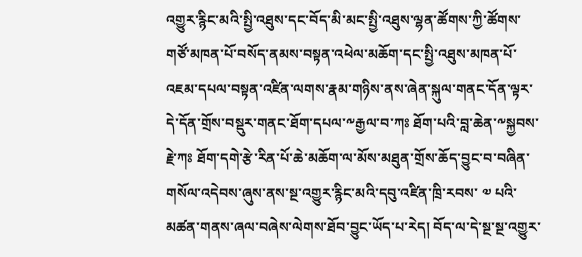འགྱུར་རྙིང་མའི་སྤྱི་འཐུས་དང་བོད་མི་མང་སྤྱི་འཐུས་ལྷན་ཚོགས་ཀྱི་ཚོགས་གཙོ་མཁན་པོ་བསོད་ནམས་བསྟན་འཕེལ་མཆོག་དང་སྤྱི་འཐུས་མཁན་པོ་འཇམ་དཔལ་བསྟན་འཛིན་ལགས་རྣམ་གཉིས་ནས་ཞེན་སྐུལ་གནང་དོན་ལྟར་དེ་དོན་གྲོས་བསྡུར་གནང་ཐོག་དཔལ་༸རྒྱལ་བ་ཀཿ ཐོག་པའི་བླ་ཆེན་༸སྐྱབས་རྗེ་ཀཿ ཐོག་དགེ་རྩེ་རིན་པོ་ཆེ་མཆོག་ལ་མོས་མཐུན་གྲོས་ཆོད་བྱུང་བ་བཞིན་གསོལ་འདེབས་ཞུས་ནས་སྔ་འགྱུར་རྙིང་མའི་དབུ་འཛིན་ཁྲི་རབས་ ༧ པའི་མཚན་གནས་ཞལ་བཞེས་ལེགས་ཐོབ་བྱུང་ཡོད་པ་རེད། བོད་ལ་དེ་སྔ་སྔ་འགྱུར་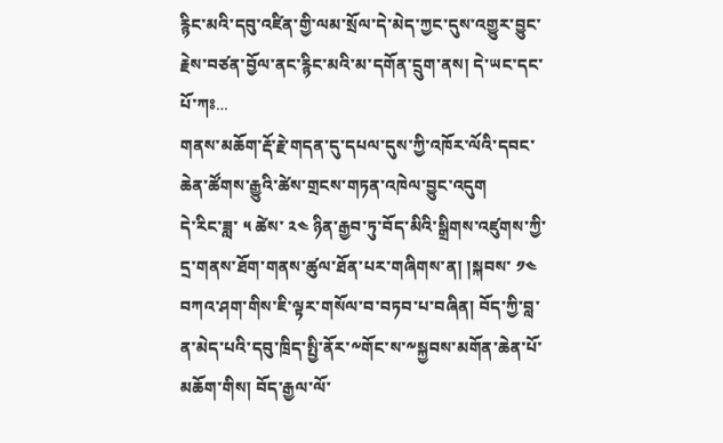རྙིང་མའི་དབུ་འཛིན་གྱི་ལམ་སྲོལ་དེ་མེད་ཀྱང་དུས་འགྱུར་བྱུང་རྗེས་བཙན་བྱོལ་ནང་རྙིང་མའི་མ་དགོན་དྲུག་ནས། དེ་ཡང་དང་པོ་ཀཿ...
གནས་མཆོག་རྡོ་རྗེ་གདན་དུ་དཔལ་དུས་ཀྱི་འཁོར་ལོའི་དབང་ཆེན་ཚོགས་རྒྱུའི་ཚེས་གྲངས་གཏན་འཁེལ་བྱུང་འདུག
དེ་རིང་ཟླ་ ༥ ཚེས་ ༢༤ ཉིན་རྒྱབ་ཏུ་བོད་མིའི་སྒྲིགས་འཛུགས་ཀྱི་དྲ་གནས་ཐོག་གནས་ཚུལ་ཐོན་པར་གཞིགས་ན། །སྐབས་ ༡༤ བཀའ་ཤག་གིས་ཇི་ལྟར་གསོལ་བ་བཏབ་པ་བཞིན། བོད་ཀྱི་བླ་ན་མེད་པའི་དབུ་ཁྲིད་སྤྱི་ནོར་༸གོང་ས་༸སྐྱབས་མགོན་ཆེན་པོ་མཆོག་གིས། བོད་རྒྱལ་ལོ་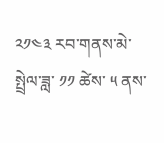༢༡༤༣ རབ་གནས་མེ་སྤྲེལ་ཟླ་ ༡༡ ཚེས་ ༥ ནས་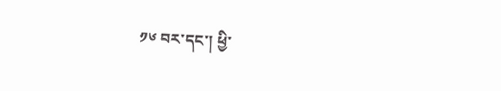༡༦ བར་དང་། ཕྱི་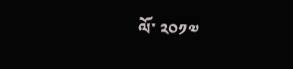ལོ་ ༢༠༡༧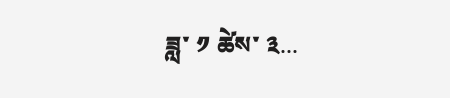ཟླ་ ༡ ཚེས་ ༣...